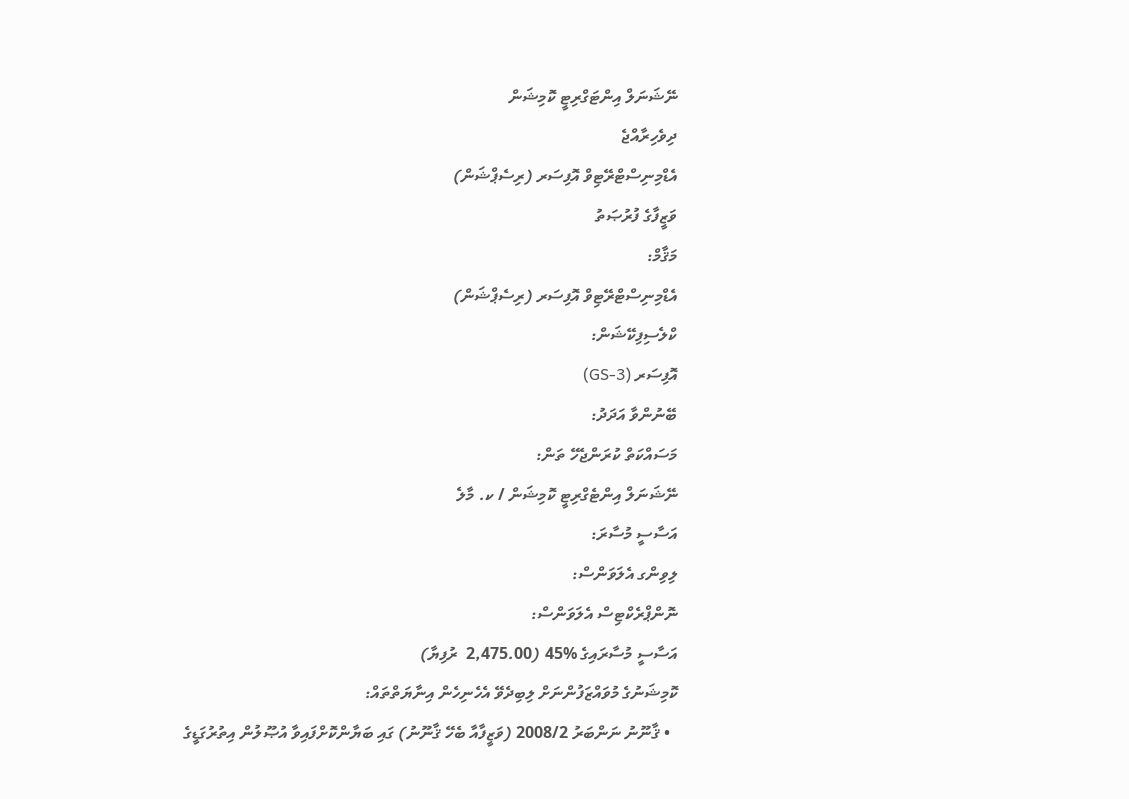ނޭޝަނަލް އިންޓަގްރިޓީ ކޮމިޝަން
ދިވެހިރާއްޖެ
އެޑްމިނިސްޓްރޭޓިވް އޮފިސަރ (ރިސެޕްޝަން)
ވަޒީފާގެ ފުރުޞަތު
މަޤާމް:
އެޑްމިނިސްޓްރޭޓިވް އޮފިސަރ (ރިސެޕްޝަން)
ކްލެސިފިކޭޝަން:
އޮފިސަރ (GS-3)
ބޭނުންވާ އަދަދު:
މަސައްކަތް ކުރަންޖެހޭ ތަން:
ނޭޝަނަލް އިންޓެގްރިޓީ ކޮމިޝަން / ކ. މާލެ
އަސާސީ މުސާރަ:
ލިވިންގ އެލަވަންސް:
ނޮންޕްރެކްޓިސް އެލަވަންސް:
އަސާސީ މުސާރައިގެ %45 (2,475.00  ރުފިޔާ)
ކޮމިޝަނުގެ މުވައްޒަފުންނަށް ލިބިދެވޭ އެހެނިހެން އިނާޔަތްތައް:
  • ޤާނޫނު ނަންބަރު 2008/2 (ވަޒީފާއާ ބެހޭ ޤާނޫނު) ގައި ބަޔާންކޮށްފައިވާ އުޞޫލުން އިތުރުގަޑީގެ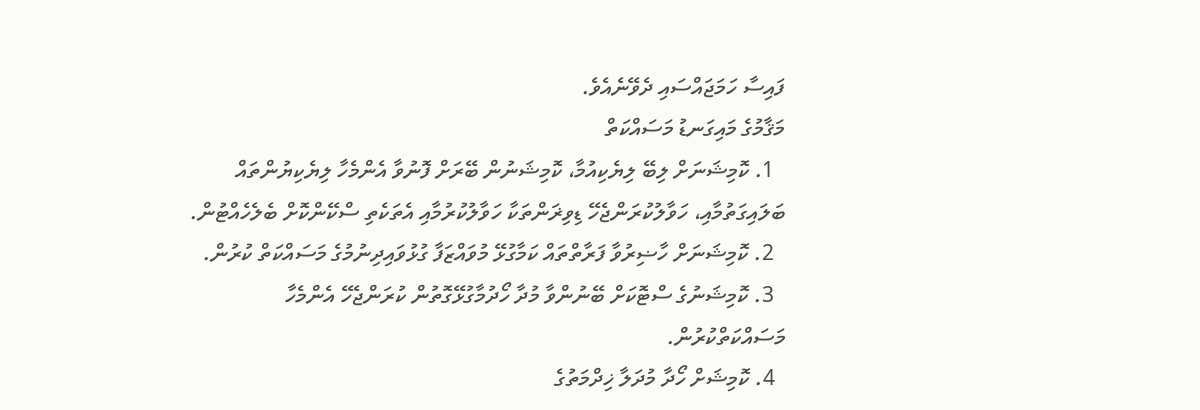ފައިސާ ހަމަޖައްސައި ދެވޭނެއެވެ.
މަޤާމުގެ މައިގަނޑު މަސައްކަތް
  1. ކޮމިޝަނަށް ލިބޭ ލިޔެކިއުމާ، ކޮމިޝަނުން ބޭރަށް ފޮނުވާ އެންމެހާ ލިޔެކިޔުންތައް ބަލައިގަތުމާއި، ހަވާލުކުރަންޖެހޭ ޑިވިޜަންތަކާ ހަވާލުކުރުމާއި އެތަކެތި ސްކޭންކޮށް ބެލެހެއްޓުން.
  2. ކޮމިޝަނަށް ހާޟިރުވާ ފަރާތްތައް ކަމާގުޅޭ މުވައްޒަފާ ގުޅުވައިދިނުމުގެ މަސައްކަތް ކުރުން.
  3. ކޮމިޝަނުގެ ސްޓޮކަށް ބޭނުންވާ މުދާ ހޯދުމާގުޅޭގޮތުން ކުރަންޖެހޭ އެންމެހާ މަސައްކަތްކުރުން.
  4. ކޮމިޝަށް ހޯދާ މުދަލާ ޚިދްމަތުގެ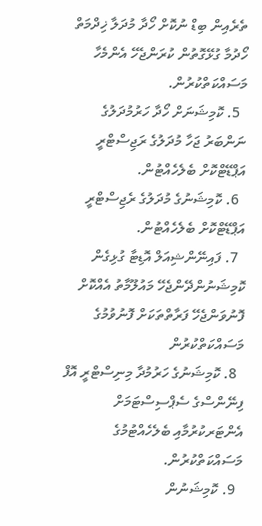ތެރެއިން ބިޑް ނުކޮށް ހޯދާ މުދަލާ ޚިދްމަތް ހޯދުމާ ގުޅޭގޮތުން ކުރަންޖެހޭ އެންމެހާ މަސައްކަތްކުރުން.
  5. ކޮމިޝަނަށް ހޯދާ ހަރުމުދަލުގެ ނަންބަރު ޖަހާ މުދަލުގެ ރަޖިސްޓްރީ އަޕްޑޭޓްކޮށް ބެލެހެއްޓުން.
  6. ކޮމިޝަނުގެ މުދަލުގެ ރެޖިސްޓްރީ އަޕްޑޭޓްކޮށް ބެލެހެއްޓުން.
  7. ފައިނޭންޝިއަލް އޮޑިޓާ ގުޅިގެން ކޮމިޝަނުންދޭންޖެހޭ މައުލޫމާތު އެއްކޮށް ފޮނުވަންޖެހޭ ފަރާތްތަކަށް ފޮނުވުމުގެ މަސައްކަތްކުރުން
  8. ކޮމިޝަނުގެ ހަރުމުދާ މިނިސްޓްރީ އޮފް ފިނޭންސްގެ ސެޕްސިސްޓަމަށް އެންޓަރކުރުމާއި ބެލެހެއްޓުމުގެ މަސައްކަތްކުރުން.
  9. ކޮމިޝަނުން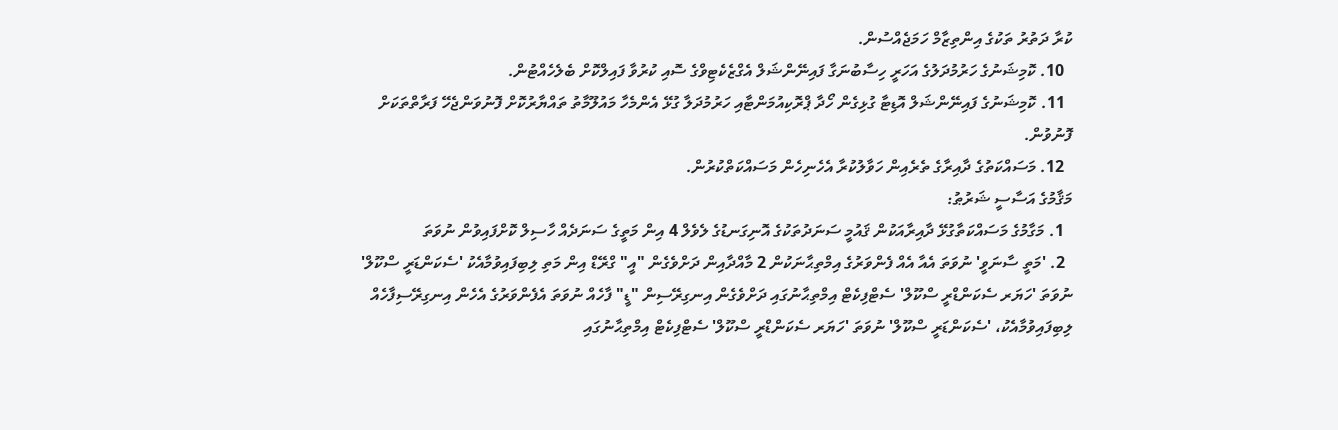ކުރާ ދަތުރު ތަކުގެ އިންތިޒާމް ހަމަޖެއްސުން.
  10. ކޮމިޝަނުގެ ހަރުމުދަލުގެ އަހަރީ ހިސާބުނަގާ ފައިނޭންޝަލް އެގްޒެކެޓިވްގެ ސޮއި ކުރުވާ ފައިލްކޮށް ބެލެހެއްޓުން.
  11. ކޮމިޝަނުގެ ފައިނޭންޝަލް އޮޑިޓާ ގުޅިގެން ހޯދާ ޕްރޮކިއުމަންޓާއި ހަރުމުދަލާ ގުޅޭ އެންމެހާ މައުލޫމާތު ތައްޔާރުކޮށް ފޮނުވަންޖެހޭ ފަރާތްތަކަށް ފޮނުވުން.
  12. މަސައްކަތުގެ ދާއިރާގެ ތެރެއިން ހަވާލުކުރާ އެހެނިހެން މަސައްކަތްކުރުން.
މަޤާމުގެ އަސާސީ ޝަރުޠު:
  1. މަގާމުގެ މަސައްކަތާގުޅޭ ދާއިރާއަކުން ޤައުމީ ސަނަދުތަކުގެ އޮނިގަނޑުގެ ލެވެލް 4 އިން މަތީގެ ސަނަދެއް ހާސިލް ކޮށްފައިވުން ނުވަތަ
  2. 'މަތީ ސާނަވީ' ނުވަތަ އެއާ އެއް ފެންވަރުގެ އިމްތިޙާނަކުން 2 މާއްދާއިން ދަށްވެގެން "އީ" ގްރޭޑް އިން މަތި ލިބިފައިވުމާއެކު 'ސެކަންޑަރީ ސްކޫލް' ނުވަތަ 'ހަޔަރ ސެކަންޑްރީ ސްކޫލް' ސެޓްފިކެޓް އިމްތިޙާނުގައި ދަށްވެގެން އިނގިރޭސިން "ޑީ" ފާހެއް ނުވަތަ އެފެންވަރުގެ އެހެން އިނގިރޭސިފާހެއް ލިބިފައިވުމާއެކު، 'ސެކަންޑަރީ ސްކޫލް' ނުވަތަ 'ހަޔަރ ސެކަންޑްރީ ސްކޫލް' ސެޓްފިކެޓް އިމްތިޙާނުގައި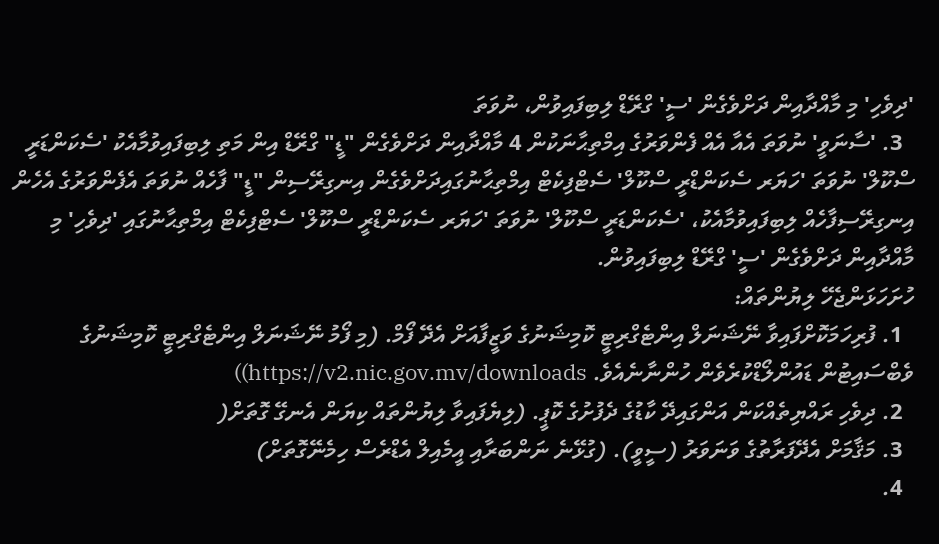'ދިވެހި' މި މާއްދާއިން ދަށްވެގެން 'ސީ' ގްރޭޑް ލިބިފައިވުން، ނުވަތަ
  3. 'ސާނަވީ' ނުވަތަ އެއާ އެއް ފެންވަރުގެ އިމްތިޙާނަކުން 4 މާއްދާއިން ދަށްވެގެން "ޑީ" ގްރޭޑް އިން މަތި ލިބިފައިވުމާއެކު 'ސެކަންޑަރީ ސްކޫލް' ނުވަތަ 'ހަޔަރ ސެކަންޑްރީ ސްކޫލް' ސެޓްފިކެޓް އިމްތިޙާނުގައިދަށްވެގެން އިނގިރޭސިން "ޑީ" ފާހެއް ނުވަތަ އެފެންވަރުގެ އެހެން އިނގިރޭސިފާހެއް ލިބިފައިވުމާއެކު، 'ސެކަންޑަރީ ސްކޫލް' ނުވަތަ 'ހަޔަރ ސެކަންޑްރީ ސްކޫލް' ސެޓްފިކެޓް އިމްތިޙާނުގައި 'ދިވެހި' މި މާއްދާއިން ދަށްވެގެން 'ސީ' ގްރޭޑް ލިބިފައިވުން.
ހުށަހަޅަންޖެހޭ ލިޔުންތައް:
  1. ފުރިހަމަކޮށްފައިވާ ނޭޝަނަލް އިންޓެގްރިޓީ ކޮމިޝަނުގެ ވަޒީފާއަށް އެދޭ ފޯމް. (މި ފޯމު ނޭޝަނަލް އިންޓެގްރިޓީ ކޮމިޝަނުގެ ވެބްސައިޓުން ޑައުންލޯޑްކުރެވެން ހުންނާނެއެވެ. https://v2.nic.gov.mv/downloads))
  2. ދިވެހި ރައްޔިތެއްކަން އަންގައިދޭ ކާޑުގެ ދެފުށުގެ ކޮޕީ. (ލިޔެފައިވާ ލިޔުންތައް ކިޔަން އެނގޭ ގޮތަށް(
  3. މަޤާމަށް އެދޭފަރާތުގެ ވަނަވަރު (ސީވީ). (ގުޅޭނެ ނަންބަރާއި އީމެއިލް އެޑްރެސް ހިމެނޭގޮތަށް)
  4.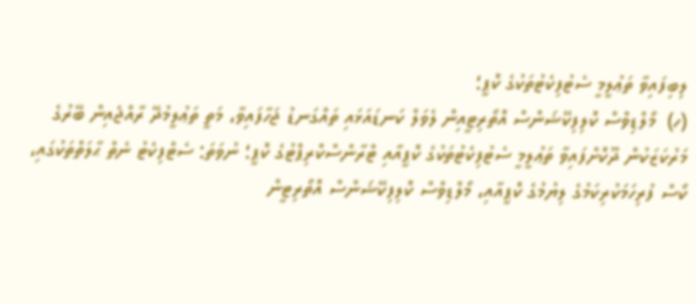ލިބިފައިވާ ތަޢުލީމީ ސެޓުފިކެޓުތަކުގެ ކޮޕީ؛
(ހ)  މޯލްޑިވްސް ކޮލިފިކޭޝަންސް އޮތޯރިޓީއިން ލެވަލް ކަނޑައަޅައި ތައްގަނޑު ޖަހާފައިވާ، މަތީ ތަޢުލީމުދޭ ރާއްޖެއިން ބޭރުގެ މަރުކަޒަކުން ދޫކޮށްފައިވާ ތަޢުލީމީ ސެޓުފިކެޓުތަކުގެ ކޮޕީއާއި ޓްރާންސްކްރިޕްޓުގެ ކޮޕީ؛ ނުވަތަ: ސެޓްފިކެޓު ނެތް ޙާލަތްތަކުގައި، ކޯސް ފުރިހަމަކުރިކަމުގެ ލިޔުމުގެ ކޮޕީއާއި، މޯލްޑިވްސް ކޮލިފިކޭޝަންސް އޮތޯރިޓީން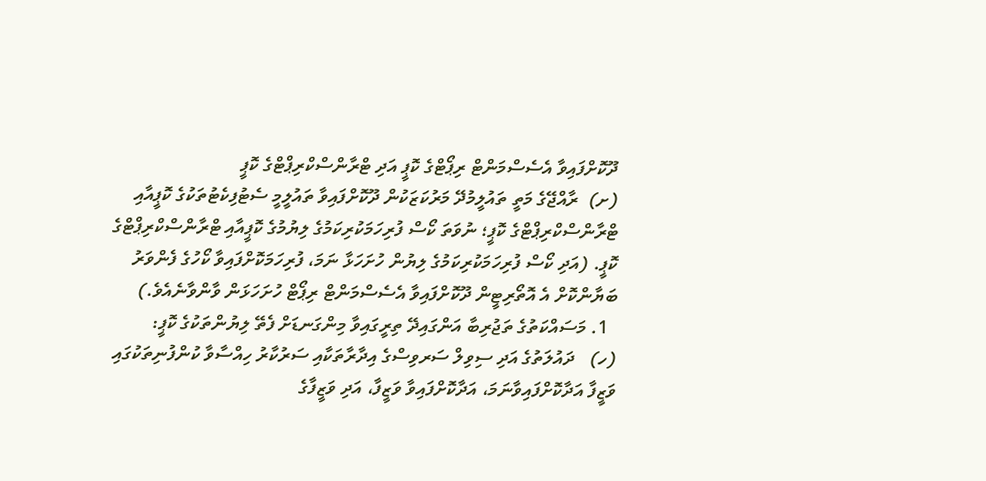ދޫކޮށްފައިވާ އެސެސްމަންޓް ރިޕޯޓްގެ ކޮޕީ އަދި ޓްރާންސްކްރިޕްޓްގެ ކޮޕީ
(ށ)  ރާއްޖޭގެ މަތީ ތައުލީމުދޭ މަރުކަޒަކުން ދޫކޮށްފައިވާ ތައުލީމީ ސެޓުފިކެޓުތަކުގެ ކޮޕީއާއި ޓްރާންސްކްރިޕްޓްގެ ކޮޕީ؛ ނުވަތަ ކޯސް ފުރިހަމަކުރިކަމުގެ ލިޔުމުގެ ކޮޕީއާއި ޓްރާންސްކްރިޕްޓްގެ ކޮޕީ. (އަދި ކޯސް ފުރިހަމަކުރިކަމުގެ ލިޔުން ހުށަހަޅާ ނަމަ، ފުރިހަމަކޮށްފައިވާ ކޯހުގެ ފެންވަރު ބަޔާންކޮށް އެ އޮތޯރިޓީން ދޫކޮށްފައިވާ އެސެސްމަންޓް ރިޕޯޓް ހުށަހަޅަން ވާންވާނެއެވެ.)
  1. މަސައްކަތުގެ ތަޖުރިބާ އަންގައިދޭ ތިރީގައިވާ މިންގަނޑަށް ފެތޭ ލިޔުންތަކުގެ ކޮޕީ:
(ހ)   ދައުލަތުގެ އަދި ސިވިލް ސަރވިސްގެ އިދާރާތަކާއި ސަރުކާރު ހިއްސާވާ ކުންފުނިތަކުގައި ވަޒީފާ އަދާކޮށްފައިވާނަމަ، އަދާކޮށްފައިވާ ވަޒީފާ، އަދި ވަޒީފާގެ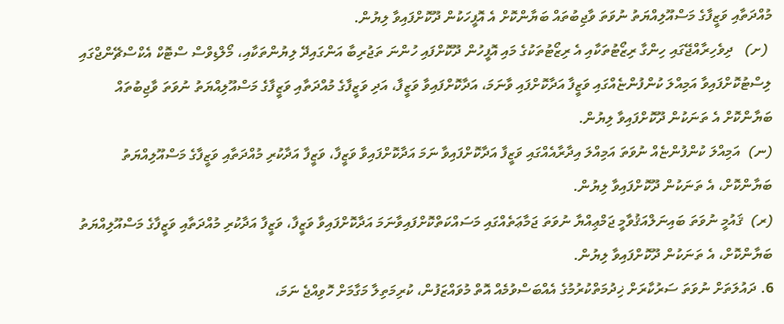މުއްދަތާއި ވަޒީފާގެ މަސްއޫލިއްޔަތު ނުވަތަ ވާޖިބުތައް ބަޔާންކޮށް އެ އޮފީހަކުން ދޫކޮށްފައިވާ ލިޔުން.
 (ށ)   ދިވެހިރާއްޖޭގައި ހިންގާ ރިޒޯޓުތަކާއި އެ ރިޒޯޓުތަކުގެ މައި އޮފީހުން ދޫކޮށްފައި ހުންނަ ތަޖުރިބާ އަންގައިދޭ ލިޔުންތަކާއި، މޯލްޑިވްސް ސްޓޮކް އެކްސްޗޭންޖްގައި ލިސްޓުކޮށްފައިވާ އަމިއްލަ ކުންފުންޏެއްގައި ވަޒީފާ އަދާކޮށްފައި ވާނަމަ، އަދާކޮށްފައިވާ ވަޒީފާ، އަދި ވަޒީފާގެ މުއްދަތާއި ވަޒީފާގެ މަސްއޫލިއްޔަތު ނުވަތަ ވާޖިބުތައް ބަޔާންކޮށް އެ ތަނަކުން ދޫކޮށްފައިވާ ލިޔުން.
(ނ)  އަމިއްލަ ކުންފުންޏެއް ނުވަތަ އަމިއްލަ އިދާރާއެއްގައި ވަޒީފާ އަދާކޮށްފައިވާ ނަމަ އަދާކޮށްފައިވާ ވަޒީފާ، ވަޒީފާ އަދާކުރި މުއްދަތާއި ވަޒީފާގެ މަސްއޫލިއްޔަތު ބަޔާންކޮށް، އެ ތަނަކުން ދޫކޮށްފައިވާ ލިޔުން.
(ރ)  ޤައުމީ ނުވަތަ ބައިނަލްއަޤުވާމީ ޖަމްޢިއްޔާ ނުވަތަ ޖަމާޢަތެއްގައި މަސައްކަތްކޮށްފައިވާނަމަ އަދާކޮށްފައިވާ ވަޒީފާ، ވަޒީފާ އަދާކުރި މުއްދަތާއި ވަޒީފާގެ މަސްއޫލިއްޔަތު ބަޔާންކޮށް، އެ ތަނަކުން ދޫކޮށްފައިވާ ލިޔުން.
6. ދައުލަތަށް ނުވަތަ ސަރުކާރަށް ޚިދުމަތްކުރުމުގެ އެއްބަސްވުމެއް އޮތް މުވައްޒަފުން، ކުރިމަތިލާ މަގާމަށް ހޮވިއްޖެ ނަމަ،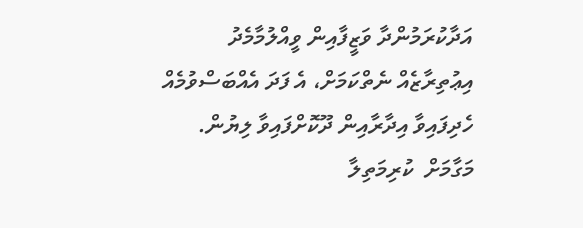އަދާކުރަމުންދާ ވަޒީފާއިން ވީއްލުމާމެދު އިޢުތިރާޒެއް ނެތްކަމަށް، އެ ފަދަ އެއްބަސްވުމެއް ހެދިފައިވާ އިދާރާއިން ދޫކޮށްފައިވާ ލިޔުން.
މަގާމަށް  ކުރިމަތިލާ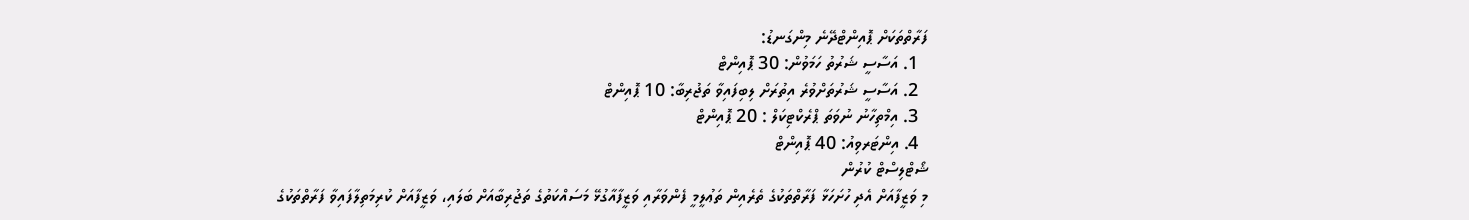ފަރާތްތަކަށް ޕޮއިންޓްދޭނެ މިންގަނޑު:
  1. އަސާސީ ޝަރުތު ހަމަވުން: 30 ޕޮއިންޓް
  2. އަސާސީ ޝަރުތަށްވުރެ އިތުރަށް ލިބިފައިވާ ތަޖުރިބާ: 10 ޕޮއިންޓް
  3. އިމްތިހާނު ނުވަތަ ޕްރެކްޓިކަލް : 20 ޕޮއިންޓް
  4. އިންޓަރވިއު: 40 ޕޮއިންޓް
ޝޯޓްލިސްޓް ކުރުން
މި ވަޒީފާއަށް އެދި ހުށަހަޅާ ފަރާތްތަކުގެ ތެރެއިން ތަޢުލީމީ ފެންވަރާއި ވަޒީފާއާގުޅޭ މަސައްކަތުގެ ތަޖުރިބާއަށް ބަލައި، ވަޒީފާއަށް ކުރިމަތިލާފައިވާ ފަރާތްތަކުގެ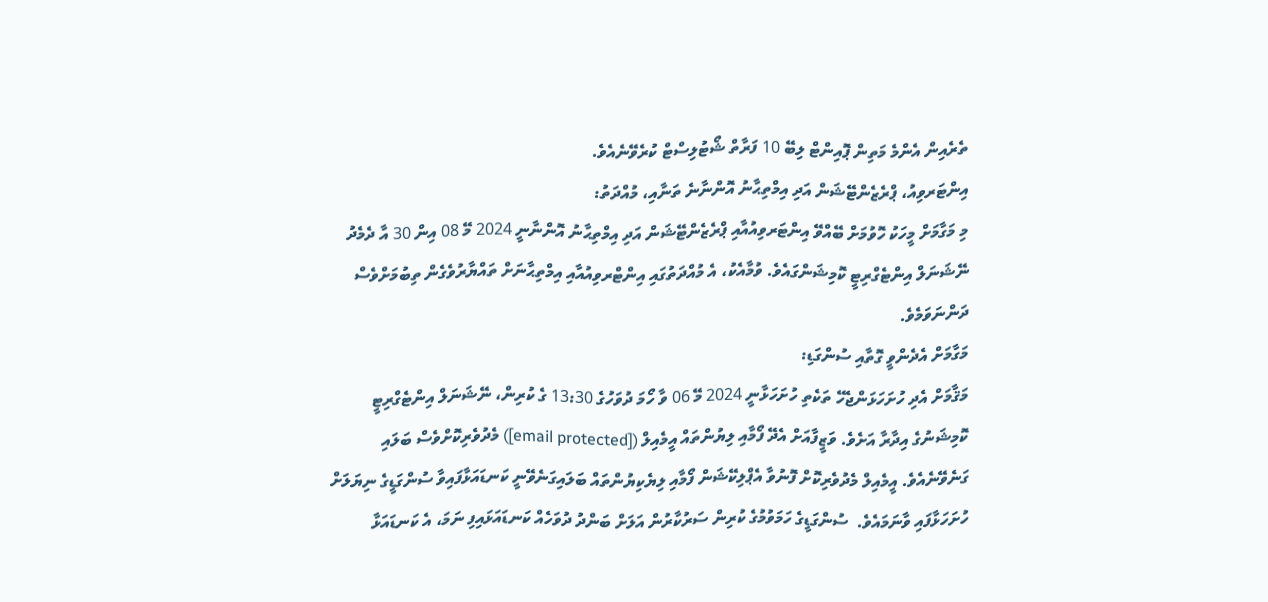ތެރެއިން އެންމެ މަތިން ޕޮއިންޓް ލިބޭ 10 ފަރާތް ޝޯޓުލިސްޓް ކުރެވޭނެއެވެ.
އިންޓަރވިއު، ޕްރެޒެންޓޭޝަން އަދި އިމްތިޙާނު އޮންނާނެ ތަނާއި، މުއްދަތު:
މި މަގާމަށް މީހަކު ހޮވުމަށް ބޭއްވޭ އިންޓަރވިއުއާއި ޕްރެޒެންޓޭޝަން އަދި އިމްތިޙާނު އޮންނާނީ 2024 މޭ 08 އިން 30 އާ ދެމެދު ނޭޝަނަލް އިންޓެގްރިޓީ ކޮމިޝަންގައެވެ. ވުމާއެކު، އެ މުއްދަތުގައި އިންޓްރވިއުއާއި އިމްތިޙާނަށް ތައްޔާރުވެގެން ތިބުމަށްވެސް ދަންނަވަމެވެ.
މަގާމަށް އެދެންވީ ގޮތާއި ސުންގަޑި:
މަޤާމަށް އެދި ހުށަހަޅަންޖެހޭ ތަކެތި ހުށަހަޅާނީ 2024 މޭ 06 ވާ ހޯމަ ދުވަހުގެ 13:30 ގެ ކުރިން، ނޭޝަނަލް އިންޓެގްރިޓީ ކޮމިޝަނުގެ އިދާރާ އަށެވެ. ވަޒީފާއަށް އެދޭ ފޯމާއި ލިޔުންތައް އީމެއިލް ([email protected]) މެދުވެރިކޮށްވެސް ބަލައި ގަނެވޭނެއެވެ. އީމެއިލް މެދުވެރިކޮށް ފޮނުވާ އެޕްލިކޭޝަން ފޯމާއި ލިޔެކިޔުންތައް ބަލައިގަނެވޭނީ ކަނޑައަޅާފައިވާ ސުންގަޑީގެ ނިޔަލަށް ހުށަހަޅާފައި ވާނަމައެވެ.  ސުންގަޑީގެ ހަމަވުމުގެ ކުރިން ސަރުކާރުން އަލަށް ބަންދު ދުވަހެއް ކަނޑައަޅައިފި ނަމަ، އެ ކަނޑައަޅާ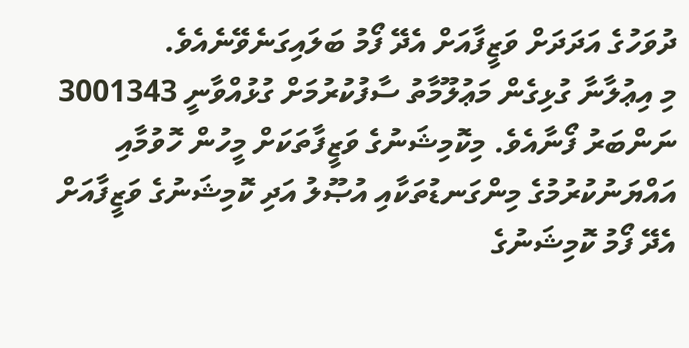ދުވަހުގެ އަދަދަށް ވަޒީފާއަށް އެދޭ ފޯމު ބަލައިގަނެވޭނެއެވެ.
މި އިޢުލާނާ ގުޅިގެން މަޢުލޫމާތު ސާފުކުރުމަށް ގުޅުއްވާނީ 3001343 ނަންބަރު ފޯނާއެވެ. މިކޮމިޝަނުގެ ވަޒީފާތަކަށް މީހުން ހޮވުމާއި އައްޔަނުކުރުމުގެ މިންގަނޑުތަކާއި އުޞޫލު އަދި ކޮމިޝަނުގެ ވަޒީފާއަށް އެދޭ ފޯމު ކޮމިޝަނުގެ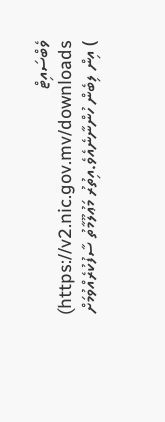ވެބްސައިޓް https://v2.nic.gov.mv/downloads) ) އިން ލިބެން ހުންނާނެއެވެ.އިތުރު މަޢުލޫމާތު ސާފުކުރެއްވުމަށް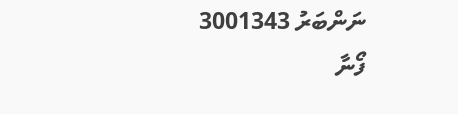ނަންބަރު 3001343 ފޯނާ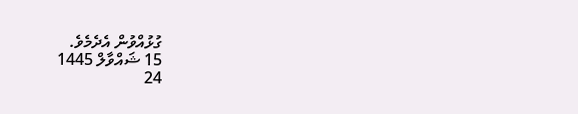ގުޅުއްވުން އެދެމެވެ.
15 ޝައްވާލް 1445
24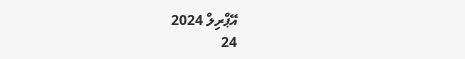އޭޕްރިލް 2024
24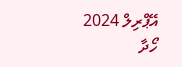އޭޕްރިލް 2024
ހޯދާ